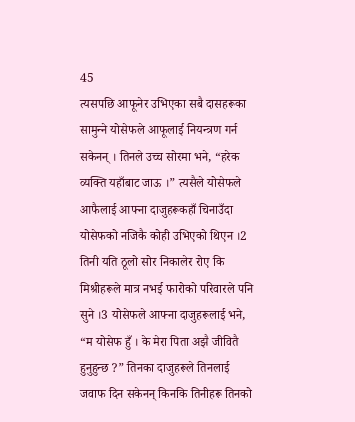45
त्‍यसपछि आफूनेर उभिएका सबै दासहरूका सामुन्‍ने योसेफले आफूलाई नियन्‍त्रण गर्न सकेनन् । तिनले उच्‍च सोरमा भने, “हरेक व्यक्ति यहाँबाट जाऊ ।” त्‍यसैले योसेफले आफैलाई आफ्ना दाजुहरूकहाँ चिनाउँदा योसेफको नजिकै कोही उभिएको थिएन ।2 तिनी यति ठूलो सोर निकालेर रोए कि मिश्रीहरूले मात्र नभई फारोको परिवारले पनि सुने ।3 योसेफले आफ्ना दाजुहरूलाई भने, “म योसेफ हुँ । के मेरा पिता अझै जीवितै हुनुहुन्‍छ ?” तिनका दाजुहरूले तिनलाई जवाफ दिन सकेनन् किनकि तिनीहरू तिनको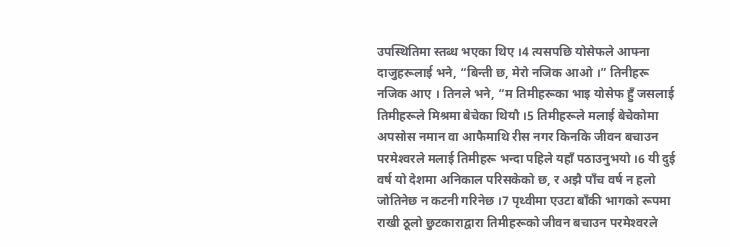उपस्थितिमा स्तब्ध भएका थिए ।4 त्‍यसपछि योसेफले आफ्ना दाजुहरूलाई भने, “बिन्‍ती छ, मेरो नजिक आओ ।” तिनीहरू नजिक आए । तिनले भने, “म तिमीहरूका भाइ योसेफ हुँ जसलाई तिमीहरूले मिश्रमा बेचेका थियौ ।5 तिमीहरूले मलाई बेचेकोमा अपसोस नमान वा आफैमाथि रीस नगर किनकि जीवन बचाउन परमेश्‍वरले मलाई तिमीहरू भन्‍दा पहिले यहाँ पठाउनुभयो ।6 यी दुई वर्ष यो देशमा अनिकाल परिसकेको छ, र अझै पाँच वर्ष न हलो जोतिनेछ न कटनी गरिनेछ ।7 पृथ्वीमा एउटा बाँकी भागको रूपमा राखी ठूलो छुटकाराद्वारा तिमीहरूको जीवन बचाउन परमेश्‍वरले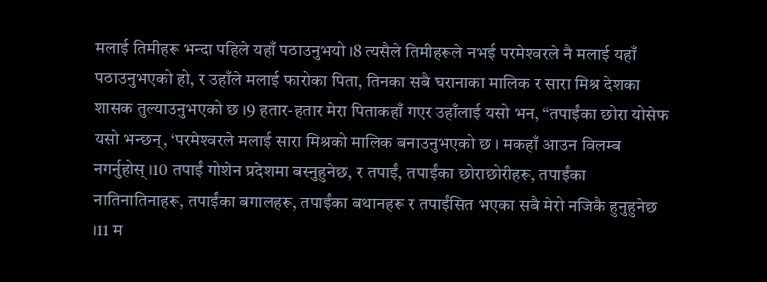मलाई तिमीहरू भन्‍दा पहिले यहाँ पठाउनुभयो ।8 त्‍यसैले तिमीहरूले नभई परमेश्‍वरले नै मलाई यहाँ पठाउनुभएको हो, र उहाँले मलाई फारोका पिता, तिनका सबै घरानाका मालिक र सारा मिश्र देशका शासक तुल्याउनुभएको छ ।9 हतार-हतार मेरा पिताकहाँ गएर उहाँलाई यसो भन, “तपाईंका छोरा योसेफ यसो भन्‍छन्, ‘परमेश्‍वरले मलाई सारा मिश्रको मालिक बनाउनुभएको छ । मकहाँ आउन विलम्ब नगर्नुहोस् ।10 तपाईं गोशेन प्रदेशमा बस्‍नुहुनेछ, र तपाईं, तपाईंका छोराछोरीहरू, तपाईंका नातिनातिनाहरू, तपाईंका बगालहरू, तपाईंका बथानहरू र तपाईंसित भएका सबै मेरो नजिकै हुनुहुनेछ ।11 म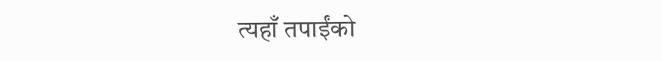त्‍यहाँ तपाईंको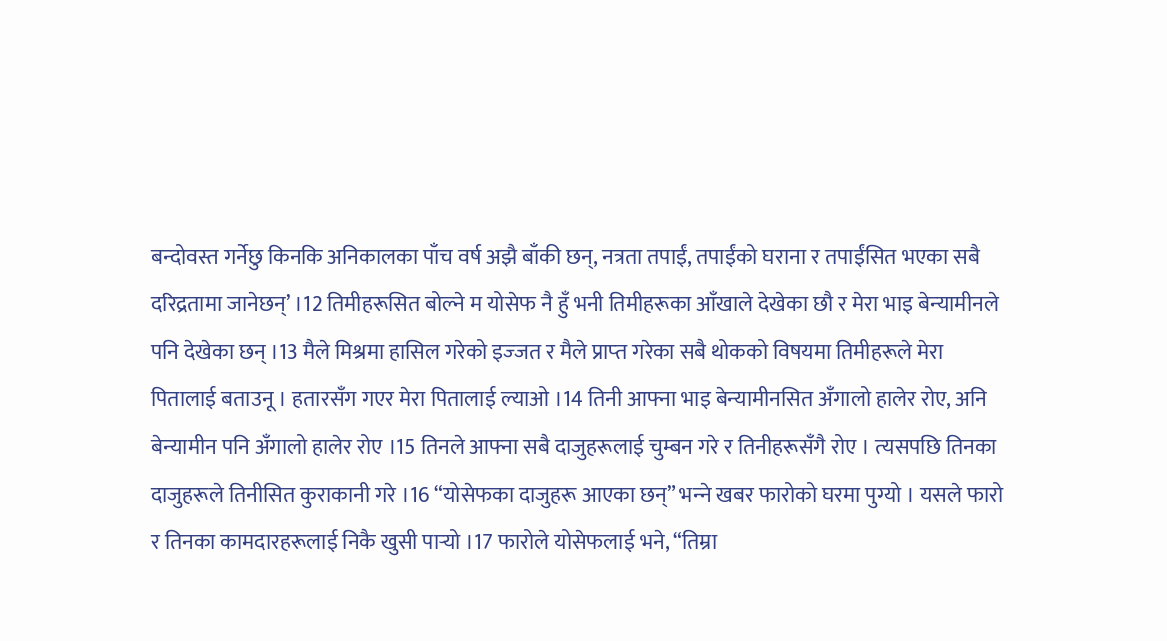बन्‍दोवस्त गर्नेछु किनकि अनिकालका पाँच वर्ष अझै बाँकी छन्, नत्रता तपाईं, तपाईंको घराना र तपाईंसित भएका सबै दरिद्रतामा जानेछन्’ ।12 तिमीहरूसित बोल्ने म योसेफ नै हुँ भनी तिमीहरूका आँखाले देखेका छौ र मेरा भाइ बेन्‍यामीनले पनि देखेका छन् ।13 मैले मिश्रमा हासिल गरेको इज्‍जत र मैले प्राप्‍त गरेका सबै थोकको विषयमा तिमीहरूले मेरा पितालाई बताउनू । हतारसँग गएर मेरा पितालाई ल्याओ ।14 तिनी आफ्ना भाइ बेन्‍यामीनसित अँगालो हालेर रोए, अनि बेन्‍यामीन पनि अँगालो हालेर रोए ।15 तिनले आफ्ना सबै दाजुहरूलाई चुम्बन गरे र तिनीहरूसँगै रोए । त्‍यसपछि तिनका दाजुहरूले तिनीसित कुराकानी गरे ।16 “योसेफका दाजुहरू आएका छन्” भन्‍ने खबर फारोको घरमा पुग्यो । यसले फारो र तिनका कामदारहरूलाई निकै खुसी पार्‍यो ।17 फारोले योसेफलाई भने, “तिम्रा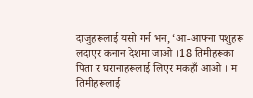दाजुहरूलाई यसो गर्न भन, ‘आ-आफ्ना पशुहरू लदाएर कनान देशमा जाओ ।18 तिमीहरूका पिता र घरानाहरूलाई लिएर मकहाँ आओ । म तिमीहरूलाई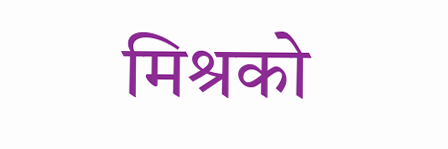मिश्रको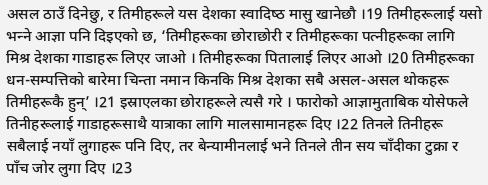असल ठाउँ दिनेछु, र तिमीहरूले यस देशका स्‍वादिष्‍ठ मासु खानेछौ ।19 तिमीहरूलाई यसो भन्‍ने आज्ञा पनि दिइएको छ, ‘तिमीहरूका छोराछोरी र तिमीहरूका पत्‍नीहरूका लागि मिश्र देशका गाडाहरू लिएर जाओ । तिमीहरूका पितालाई लिएर आओ ।20 तिमीहरूका धन-सम्पत्तिको बारेमा चिन्‍ता नमान किनकि मिश्र देशका सबै असल-असल थोकहरू तिमीहरूकै हुन्’ ।21 इस्राएलका छोराहरूले त्‍यसै गरे । फारोको आज्ञामुताबिक योसेफले तिनीहरूलाई गाडाहरूसाथै यात्राका लागि मालसामानहरू दिए ।22 तिनले तिनीहरू सबैलाई नयाँ लुगाहरू पनि दिए, तर बेन्‍यामीनलाई भने तिनले तीन सय चाँदीका टुक्रा र पाँच जोर लुगा दिए ।23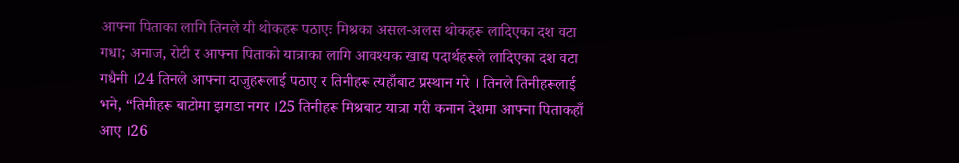आफ्ना पिताका लागि तिनले यी थोकहरू पठाएः मिश्रका असल-अलस थोकहरू लादिएका दश वटा गधा; अनाज, रोटी र आफ्ना पिताको यात्राका लागि आवश्यक खाद्य पदार्थहरूले लादिएका दश वटा गधैनी ।24 तिनले आफ्ना दाजुहरूलाई पठाए र तिनीहरू त्‍यहाँबाट प्रस्थान गरे । तिनले तिनीहरूलाई भने, “तिमीहरू बाटोमा झगडा नगर ।25 तिनीहरू मिश्रबाट यात्रा गरी कनान देशमा आफ्ना पिताकहाँ आए ।26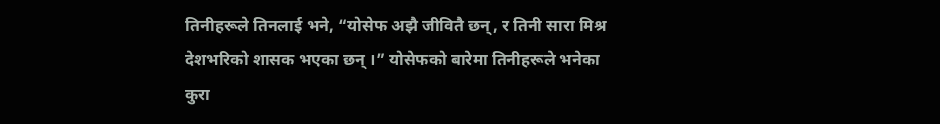तिनीहरूले तिनलाई भने, “योसेफ अझै जीवितै छन्, र तिनी सारा मिश्र देशभरिको शासक भएका छन् ।” योसेफको बारेमा तिनीहरूले भनेका कुरा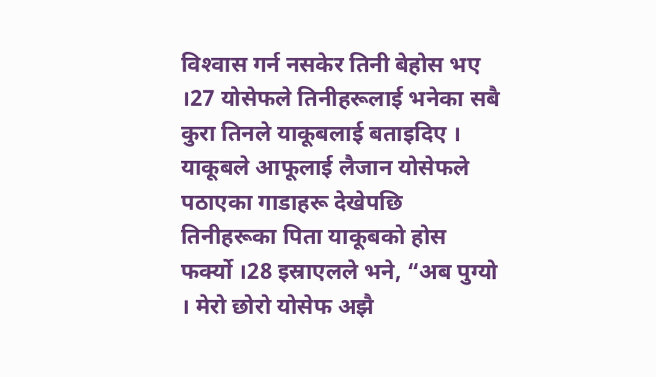विश्‍वास गर्न नसकेर तिनी बेहोस भए ।27 योसेफले तिनीहरूलाई भनेका सबै कुरा तिनले याकूबलाई बताइदिए । याकूबले आफूलाई लैजान योसेफले पठाएका गाडाहरू देखेपछि तिनीहरूका पिता याकूबको होस फर्क्यो ।28 इस्राएलले भने, “अब पुग्यो । मेरो छोरो योसेफ अझै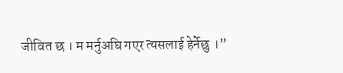जीवित छ । म मर्नुअघि गएर त्‍यसलाई हेर्नेछु ।”